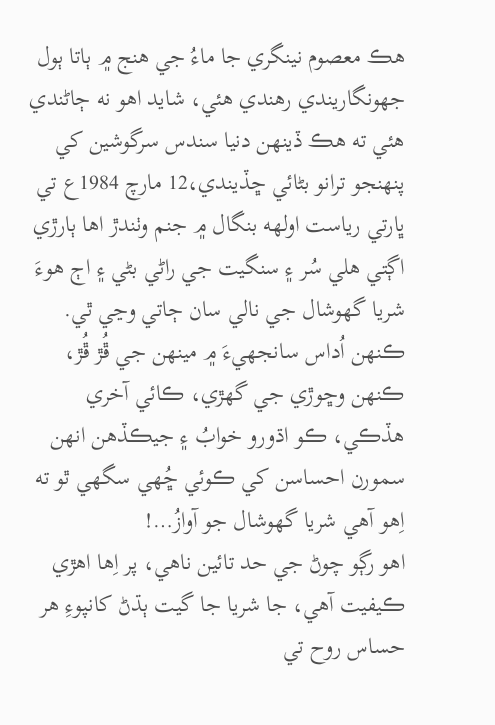هڪ معصوم نينگري جا ماءُ جي هنج ۾ ٻاتا ٻول جهونگاريندي رهندي هئي، شايد اهو نه ڄاڻندي هئي ته هڪ ڏينهن دنيا سندس سرگوشين کي پنهنجو ترانو بڻائي ڇڏيندي،12 مارچ 1984ع تي ڀارتي رياست اولهه بنگال ۾ جنم وٺندڙ اها ٻارڙي اڳتي هلي سُر ۽ سنگيت جي راڻي بڻي ۽ اڄ هوءَ شريا گھوشال جي نالي سان ڄاتي وڃي ٿي.
ڪنهن اُداس سانجهيءَ ۾ مينهن جي ڦُڙ ڦُڙ، ڪنهن وڇوڙي جي گهڙي، ڪائي آخري هڏڪي، ڪو اڌورو خوابُ ۽ جيڪڏهن انهن سمورن احساسن کي ڪوئي ڇُهي سگهي ٿو ته اِهو آهي شريا گھوشال جو آوازُ…!
اھو رڳو چوڻ جي حد تائين ناهي، پر اِها اھڙي ڪيفيت آهي، جا شريا جا گيت ٻڌڻ کانپوءِ ھر حساس روح تي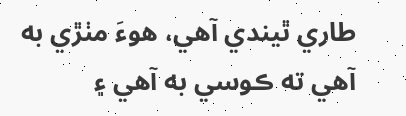طاري ٿيندي آهي، هوءَ مٺڙي به آهي ته ڪوسي به آهي ۽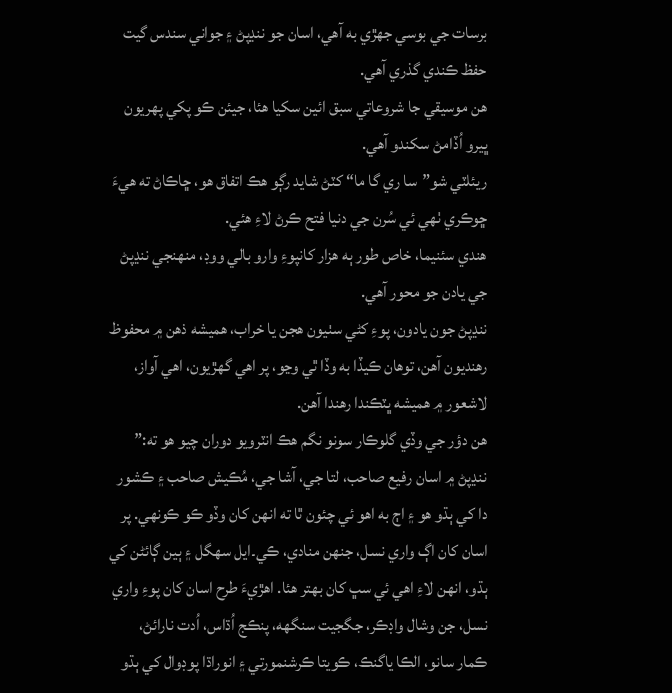برسات جي بوسي جهڙي به آهي، اسان جو ننڍپڻ ۽ جواني سندس گيت حفظ ڪندي گذري آهي.
هن موسيقي جا شروعاتي سبق ائين سکيا هئا، جيئن ڪو پکي پهريون ڀيرو اُڏامڻ سکندو آهي.
ريئلٽي شو”سا ري گا ما“ کٽڻ شايد رڳو هڪ اتفاق هو، ڇاڪاڻ ته هيءَ ڇوڪري ٺهي ئي سُرن جي دنيا فتح ڪرڻ لاءِ هئي.
هندي سئنيما، خاص طور ٻه هزار کانپوءِ وارو بالي ووڊ، منهنجي ننڍپڻ جي يادن جو محور آهي.
ننڍپڻ جون يادون، پوءِ کڻي سٺيون هجن يا خراب، هميشه ذهن ۾ محفوظ رهنديون آهن، توهان ڪيڏا به وڏا ٿي وڃو، پر اهي گهڙيون، اهي آواز، لاشعور ۾ هميشه ڀٽڪندا رهندا آهن.
ھن دؤر جي وڏي گلوڪار سونو نگم هڪ انٽرويو دوران چيو هو ته:” ننڍپڻ ۾ اسان رفيع صاحب، لتا جي، آشا جي، مُڪيش صاحب ۽ ڪشور دا کي ٻڌو هو ۽ اڄ به اهو ئي چئون ٿا ته انهن کان وڏو ڪو ڪونهي. پر اسان کان اڳ واري نسل، جنهن منادي، ڪي۔ايل سهگل ۽ ٻين ڳائڻن کي ٻڌو، انهن لاءِ اهي ئي سڀ کان بهتر هئا. اهڙيءَ طرح اسان کان پوءِ واري نسل، جن وشال واڊڪر، جگجيت سنگهه، پنڪج اُڌاس، اُدت نارائڻ، ڪمار سانو، الڪا ياگنڪ، ڪويتا ڪرشنمورتي ۽ انوراڌا پوڊوال کي ٻڌو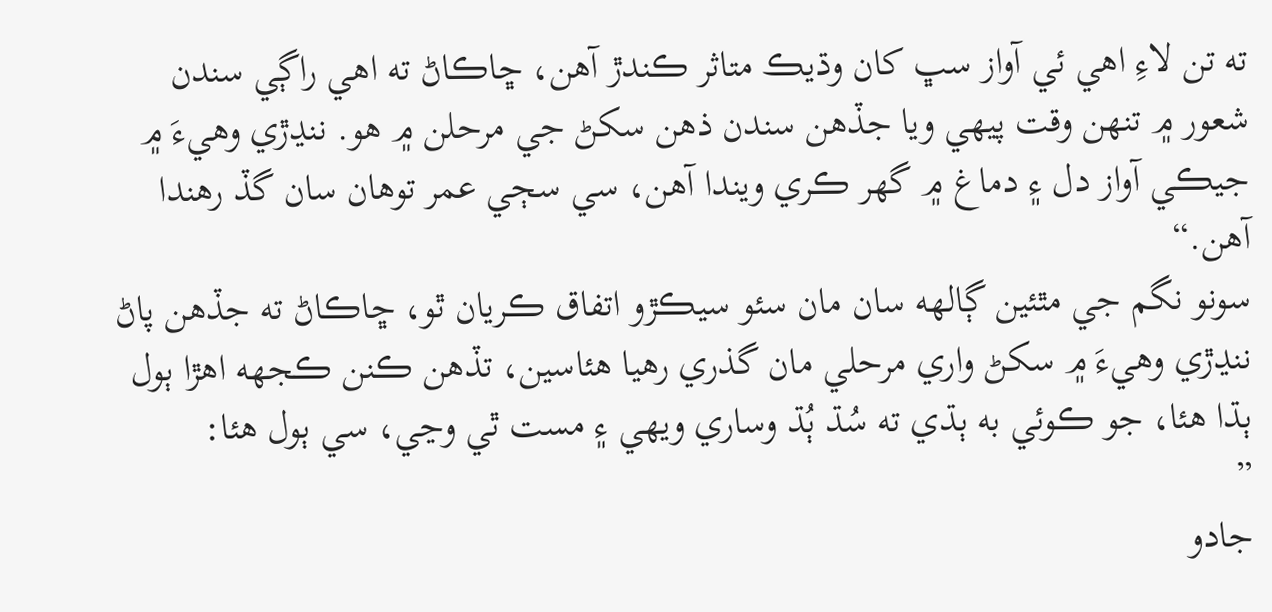ته تن لاءِ اهي ئي آواز سڀ کان وڌيڪ متاثر ڪندڙ آهن، ڇاڪاڻ ته اهي راڳي سندن شعور ۾ تنهن وقت پيهي ويا جڏهن سندن ذهن سکڻ جي مرحلن ۾ هو. ننڍڙي وهيءَ ۾ جيڪي آواز دل ۽ دماغ ۾ گهر ڪري ويندا آهن، سي سڄي عمر توهان سان گڏ رهندا آهن.“
سونو نگم جي مٿئين ڳالهه سان مان سئو سيڪڙو اتفاق ڪريان ٿو، ڇاڪاڻ ته جڏهن پاڻ ننڍڙي وهيءَ ۾ سکڻ واري مرحلي مان گذري رهيا هئاسين، تڏهن ڪنن ڪجهه اهڙا ٻول ٻڌا هئا، جو ڪوئي به ٻڌي ته سُڌ ٻُڌ وساري ويهي ۽ مست ٿي وڃي، سي ٻول هئا:
”
جادو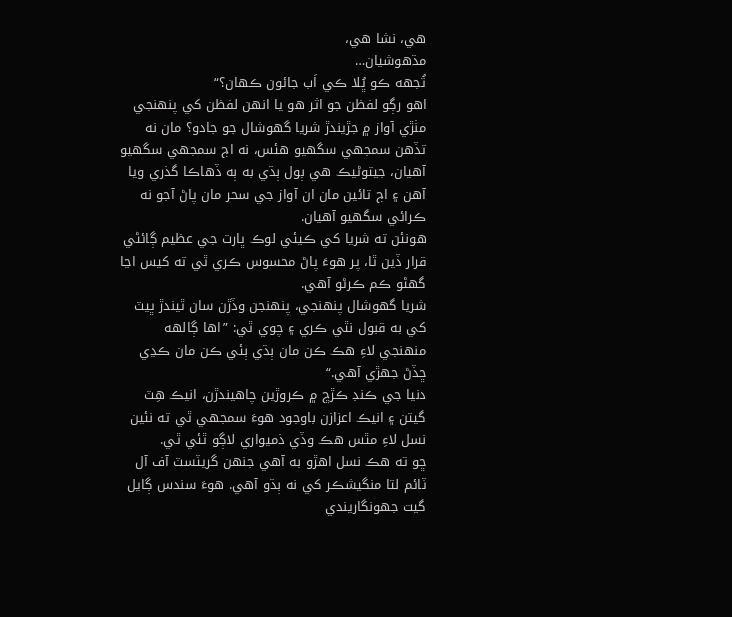هي، نشا هي،
مڌهوشيان…
تُجهه ڪو ڀُلا ڪي اَب جائون ڪهان؟“
اهو رڳو لفظن جو اثر هو يا انهن لفظن کي پنهنجي مٺڙي آواز ۾ جڙيندڙ شريا گھوشال جو جادو؟ مان نه تڏهن سمجهي سگهيو هئس، نه اڄ سمجهي سگهيو آهيان، جيتوڻيڪ هي ٻول ٻڌي به ٻه ڏهاڪا گذري ويا آهن ۽ اڄ تائين مان ان آواز جي سحر مان پاڻ آجو نه ڪرائي سگهيو آهيان.
هونئن ته شريا کي ڪيئي لوڪ ڀارت جي عظيم ڳائڻي قرار ڏين ٿا، پر هوءَ پاڻ محسوس ڪري ٿي ته کيس اڃا گهڻو ڪم ڪرڻو آهي.
شريا گھوشال پنهنجي، پنهنجن وڏڙن سان ٿيندڙ ڀيٽ کي به قبول نٿي ڪري ۽ چوي ٿي: ”اها ڳالهه منهنجي لاءِ هڪ ڪن مان ٻڌي ٻئي ڪن مان ڪڍي ڇڏڻ جهڙي آهي.“
دنيا جي ڪنڊ ڪڙڇ ۾ ڪروڙين چاهيندڙن، انيڪ هِٽ گيتن ۽ انيڪ اعزازن باوجود هوءَ سمجهي ٿي ته نئين نسل لاءِ مٿس هڪ وڏي ذميواري لاڳو ٿئي ٿي.
ڇو ته هڪ نسل اهڙو به آهي جنهن گريٽسٽ آف آل ٽائم لتا منگيشڪر کي نه ٻڌو آهي. هوءَ سندس ڳايل گيت جهونگاريندي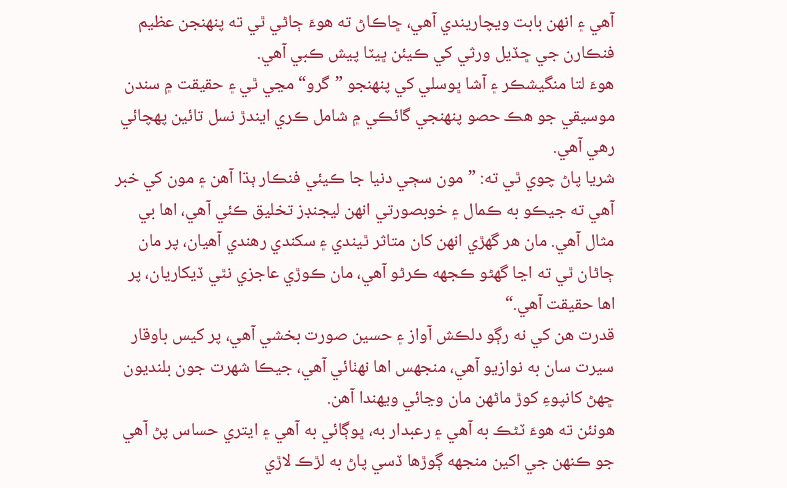آهي ۽ انهن بابت ويچاريندي آهي، ڇاڪاڻ ته هوءَ ڄاڻي ٿي ته پنهنجن عظيم فنڪارن جي ڇڏيل ورثي کي ڪيئن ڀيٽا پيش ڪبي آهي.
هوءَ لتا منگيشڪر ۽ آشا ڀوسلي کي پنهنجو ”گرو“ مڃي ٿي ۽ حقيقت ۾ سندن موسيقي جو هڪ حصو پنهنجي گائڪي ۾ شامل ڪري ايندڙ نسل تائين پهچائي رهي آهي.
شريا پاڻ چوي ٿي ته: ”مون سڄي دنيا جا ڪيئي فنڪار ٻڌا آهن ۽ مون کي خبر آهي ته جيڪو به ڪمال ۽ خوبصورتي انهن ليجنڊز تخليق ڪئي آهي، اها بي مثال آهي. مان هر گهڙي انهن کان متاثر ٿيندي ۽ سکندي رهندي آهيان، پر مان ڄاڻان ٿي ته اڃا گهڻو ڪجهه ڪرڻو آهي، مان ڪوڙي عاجزي نٿي ڏيکاريان، پر اها حقيقت آهي.“
قدرت هن کي نه رڳو دلڪش آواز ۽ حسين صورت بخشي آهي، پر کيس باوقار سيرت سان به نوازيو آهي، منجهس اها نهٺائي آهي، جيڪا شهرت جون بلنديون ڇهڻ کانپوءِ کوڙ ماڻهن مان وڃائي ويهندا آهن.
هونئن ته هوءَ ٽڻڪ به آهي ۽ رعبدار به، ڀوڳائي به آهي ۽ ايتري حساس پڻ آهي جو ڪنهن جي اکين منجهه ڳوڙها ڏسي پاڻ به لڙڪ لاڙي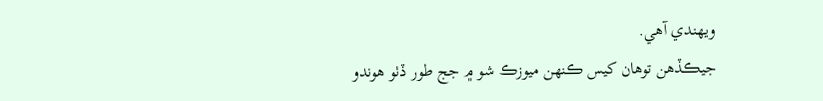ويهندي آهي.
جيڪڏهن توهان کيس ڪنهن ميوزڪ شو ۾ جج طور ڏٺو هوندو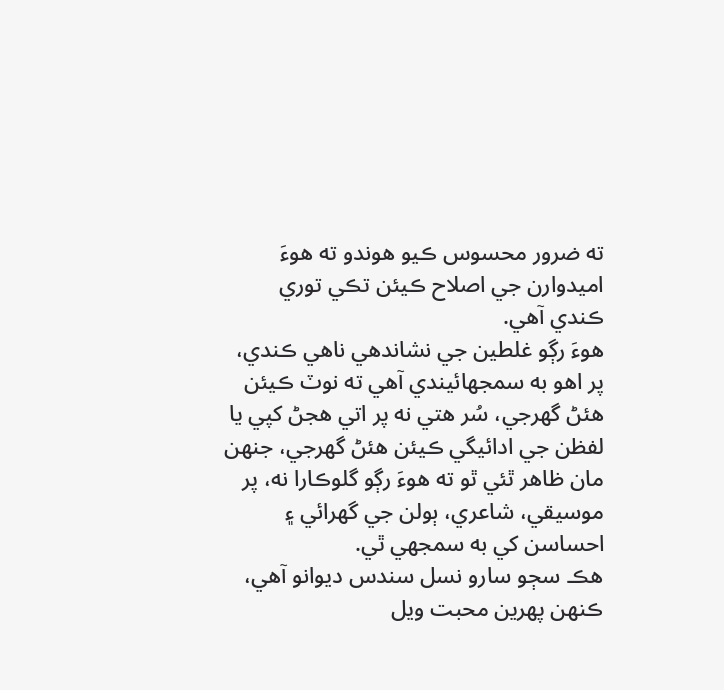ته ضرور محسوس ڪيو هوندو ته هوءَ اميدوارن جي اصلاح ڪيئن تڪي توري ڪندي آهي.
هوءَ رڳو غلطين جي نشاندهي ناھي ڪندي، پر اهو به سمجهائيندي آهي ته نوٽ ڪيئن هئڻ گهرجي، سُر هتي نه پر اتي هجڻ کپي يا لفظن جي ادائيگي ڪيئن هئڻ گهرجي، جنهن مان ظاهر ٿئي ٿو ته هوءَ رڳو گلوڪارا نه، پر موسيقي، شاعري، ٻولن جي گهرائي ۽ احساسن کي به سمجهي ٿي.
هڪ سڄو سارو نسل سندس ديوانو آهي، ڪنهن پهرين محبت ويل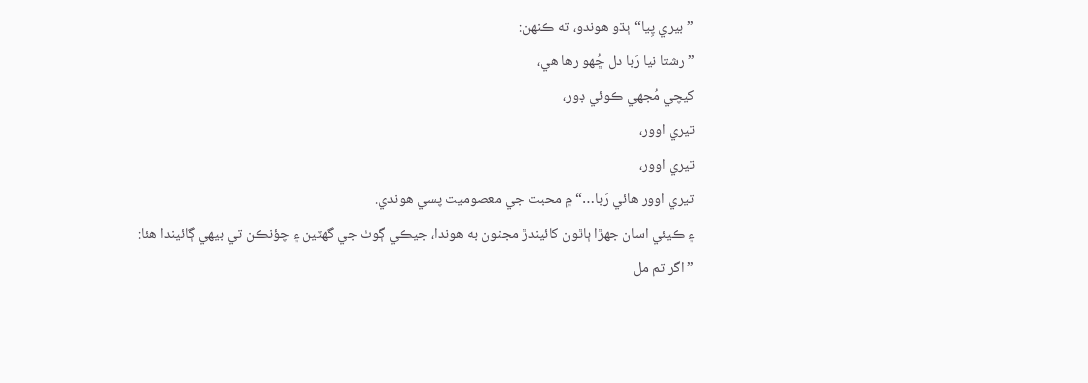”بيري پِيا“ ٻڌو هوندو، ته ڪنهن:
”رشتا نيا رَبا دل ڇُهو رھا ھي،
کيچي مُجهي ڪوئي ڊور،
تيري اوور،
تيري اوور،
تيري اوور هائي رَبا…“ ۾ محبت جي معصوميت پسي هوندي.
۽ ڪيئي اسان جهڙا ٻاٿون کائيندڙ مجنون به هوندا، جيڪي ڳوٺ جي گهٽين ۽ چؤنڪن تي بيهي ڳائيندا هئا:
”اگر تم مل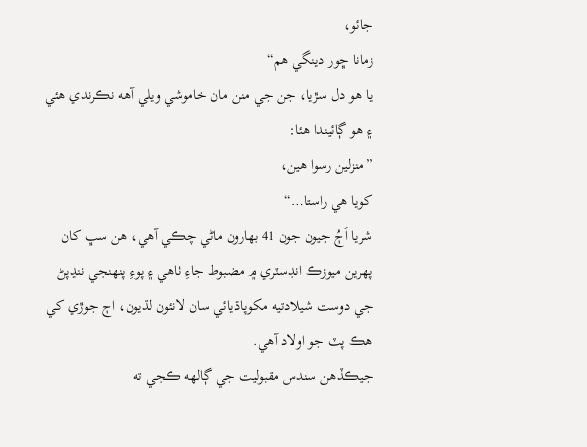جائو،
زمانا ڇور دينگي هم“
يا هو دل سڙيا، جن جي منن مان خاموشي ويلي آهه نڪرندي هئي ۽ هو ڳائيندا هئا:
”منزلين رسوا هين،
کويا هي راستا…“
شريا اَڄُ جيون جون 41 بهارون ماڻي چڪي آهي، هن سڀ کان پهرين ميوزڪ انڊسٽري ۾ مضبوط جاءِ ٺاهي ۽ پوءِ پنهنجي ننڍپڻ جي دوست شيلادتيه مکوپاڌيائي سان لانئون لڌيون، اڄ جوڙي کي هڪ پٽ جو اولاد آهي.
جيڪڏهن سندس مقبوليت جي ڳالهه ڪجي ته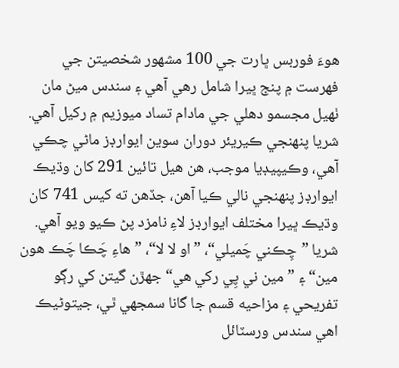هوءَ فوربس ڀارت جي 100 مشهور شخصيتن جي فهرست ۾ پنج ڀيرا شامل رهي آهي ۽ سندس ميڻ مان ٺهيل مجسمو دهلي جي مادام تساد ميوزيم ۾ رکيل آهي.
شريا پنهنجي ڪيريئر دوران سوين ايوارڊز ماڻي چڪي آهي، وڪيپيڊيا موجب، هن هيل تائين 291 کان وڌيڪ ايوارڊز پنهنجي نالي ڪيا آهن، جڏهن ته کيس 741 کان وڌيڪ ڀيرا مختلف ايوارڊز لاءِ نامزد پڻ ڪيو ويو آهي.
شريا ”چِڪني چَميلي“، ”او لا لا“، ”هاءِ چَڪا چَڪ هون مين“ ۽ ”مين ني پِي رکي هي“ جهڙن گيتن کي رڳو تفريحي ۽ مزاحيه قسم جا گانا سمجهي ٿي، جيتوڻيڪ اهي سندس ورسٽائل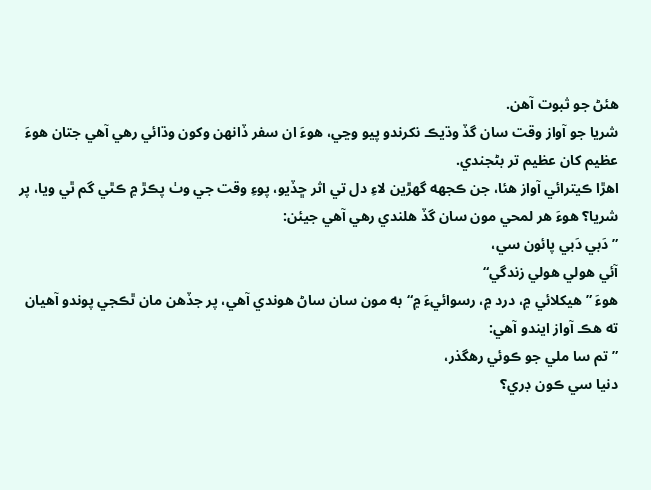هئڻ جو ثبوت آهن.
شريا جو آواز وقت سان گڏ وڌيڪ نکرندو پيو وڃي، هوءَ ان سفر ڏانهن وکون وڌائي رهي آهي جتان هوءَ عظيم کان عظيم تر بڻجندي.
اهڙا ڪيترائي آواز هئا، جن ڪجهه گهڙين لاءِ دل تي اثر ڇڏيو، پوءِ وقت جي وٺ پڪڙ ۾ ڪٿي گم ٿي ويا، پر شريا؟ هوءَ هر لمحي مون سان گڏ هلندي رهي آهي جيئن:
”دَبي دَبي پائون سي،
آئي هولي هولي زندگي“
هوءَ ”هيکلائي ۾، درد ۾، رسوائيءَ ۾“به مون سان ساڻ هوندي آهي، پر جڏهن مان ٿڪجي پوندو آهيان ته هڪ آواز ايندو آهي:
”تم سا ملي جو ڪوئي رهگذر،
دنيا سي ڪون ڊري؟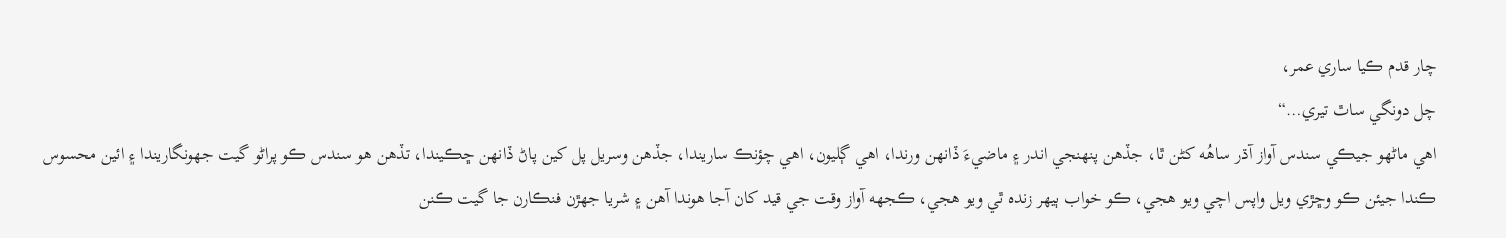چار قدم ڪيا ساري عمر،
چل دونگي ساٿ تيري…“
اهي ماڻهو جيڪي سندس آواز آڌر ساهُه کڻن ٿا، جڏهن پنهنجي اندر ۽ ماضيءَ ڏانهن ورندا، اهي ڳليون، اهي چؤنڪ ساريندا، جڏهن وسريل پل کين پاڻ ڏانهن ڇڪيندا، تڏهن هو سندس ڪو پراڻو گيت جهونگاريندا ۽ ائين محسوس ڪندا جيئن ڪو وڇڙي ويل واپس اچي ويو هجي، ڪو خواب ٻيهر زنده ٿي ويو هجي، ڪجهه آواز وقت جي قيد کان آجا هوندا آهن ۽ شريا جهڙن فنڪارن جا گيت ڪنن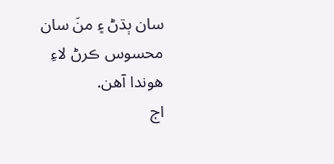سان ٻڌڻ ۽ منَ سان محسوس ڪرڻ لاءِ هوندا آهن.
اڄ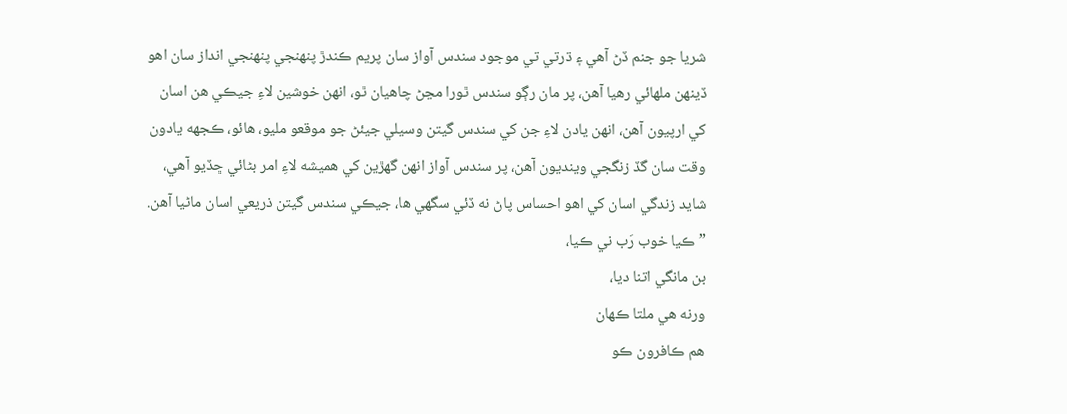شريا جو جنم ڏڻ آهي ۽ ڌرتي تي موجود سندس آواز سان پريم ڪندڙ پنهنجي پنهنجي انداز سان اهو ڏينهن ملهائي رهيا آهن، پر مان رڳو سندس ٿورا مڃڻ چاهيان ٿو، انهن خوشين لاءِ جيڪي هن اسان کي ارپيون آهن، انهن يادن لاءِ جن کي سندس گيتن وسيلي جيئڻ جو موقعو مليو، ھائو، ڪجهه يادون وقت سان گڏ زنگجي وينديون آهن، پر سندس آواز انهن گهڙين کي هميشه لاءِ امر بڻائي ڇڏيو آهي، شايد زندگي اسان کي اهو احساس پاڻ نه ڏئي سگهي ها، جيڪي سندس گيتن ذريعي اسان ماڻيا آهن.
”ڪيا خوب رَب ني ڪيا،
بن مانگي اتنا ديا،
ورنه ھي ملتا ڪهان
هم ڪافرون ڪو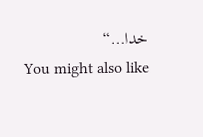خدا…“
You might also like